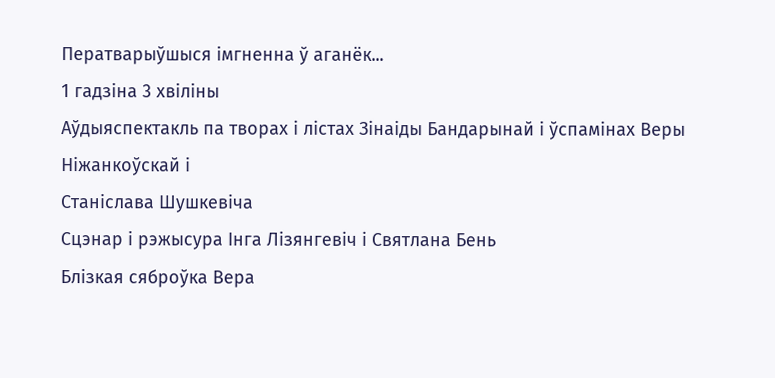Ператварыўшыся імгненна ў аганёк...
1 гадзіна 3 хвіліны
Аўдыяспектакль па творах і лістах Зінаіды Бандарынай і ўспамінах Веры Ніжанкоўскай і
Станіслава Шушкевіча
Сцэнар і рэжысура Інга Лізянгевіч і Святлана Бень
Блізкая сяброўка Вера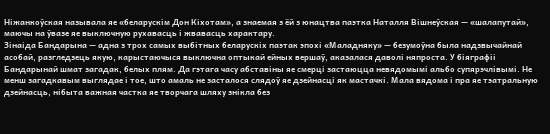Ніжанкоўская называла яе «беларускім Дон Кіхотам», а знаемая з ёй з юнацтва паэтка Наталля Вішнеўская — «шалапутай», маючы на ўвазе яе выключную рухавасць і жвавасць характару.
Зінаіда Бандарына — адна з трох самых выбітных беларускіх паэтак эпохі «Маладняку» — безумоўна была надзвычайнай асобай, разгледзець якую, карыстаючыся выключна оптыкай ейных вершаў, аказалася даволі няпроста. У біяграфіі Бандарынай шмат загадак, белых плям. Да гэтага часу абставіны яе смерці застаюцца невядомымі альбо супярэчлівымі. Не менш загадкавым выглядае і тое, што амаль не засталося слядоў яе дзейнасці як мастачкі. Мала вядома і пра яе тэатральную дзейнасць, нібыта важная частка яе творчага шляху знікла без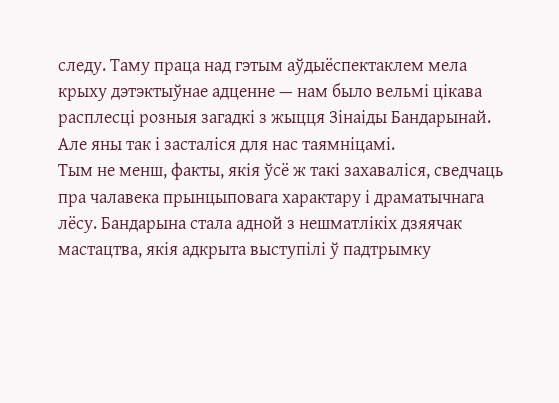следу. Таму праца над гэтым аўдыёспектаклем мела крыху дэтэктыўнае адценне — нам было вельмі цікава расплесці розныя загадкі з жыцця Зінаіды Бандарынай. Але яны так і засталіся для нас таямніцамі.
Тым не менш, факты, якія ўсё ж такі захаваліся, сведчаць пра чалавека прынцыповага характару і драматычнага лёсу. Бандарына стала адной з нешматлікіх дзяячак мастацтва, якія адкрыта выступілі ў падтрымку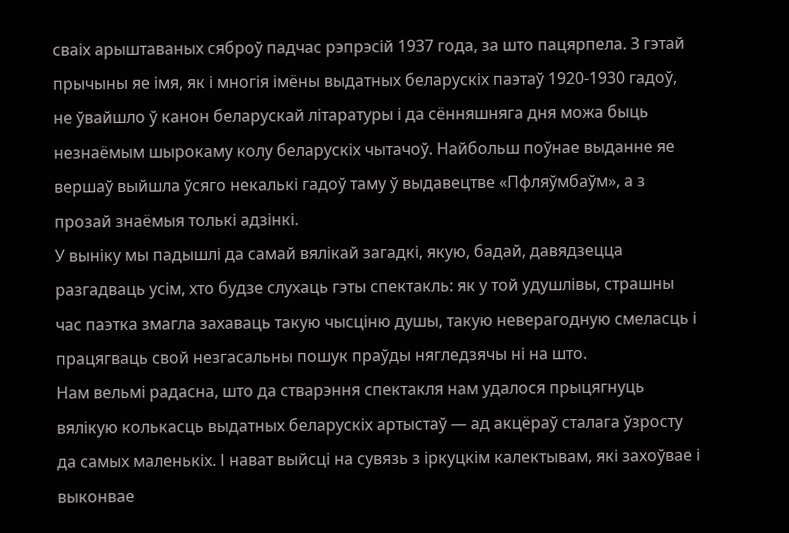сваіх арыштаваных сяброў падчас рэпрэсій 1937 года, за што пацярпела. З гэтай прычыны яе імя, як і многія імёны выдатных беларускіх паэтаў 1920-1930 гадоў, не ўвайшло ў канон беларускай літаратуры і да сённяшняга дня можа быць незнаёмым шырокаму колу беларускіх чытачоў. Найбольш поўнае выданне яе вершаў выйшла ўсяго некалькі гадоў таму ў выдавецтве «Пфляўмбаўм», а з прозай знаёмыя толькі адзінкі.
У выніку мы падышлі да самай вялікай загадкі, якую, бадай, давядзецца разгадваць усім, хто будзе слухаць гэты спектакль: як у той удушлівы, страшны час паэтка змагла захаваць такую чысціню душы, такую неверагодную смеласць і працягваць свой незгасальны пошук праўды нягледзячы ні на што.
Нам вельмі радасна, што да стварэння спектакля нам удалося прыцягнуць вялікую колькасць выдатных беларускіх артыстаў — ад акцёраў сталага ўзросту да самых маленькіх. І нават выйсці на сувязь з іркуцкім калектывам, які захоўвае і выконвае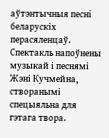аўтэнтычныя песні беларускіх перасяленцаў. Спектакль напоўнены музыкай і песнямі Жэні Кучмейна, створанымі спецыяльна для гэтага твора.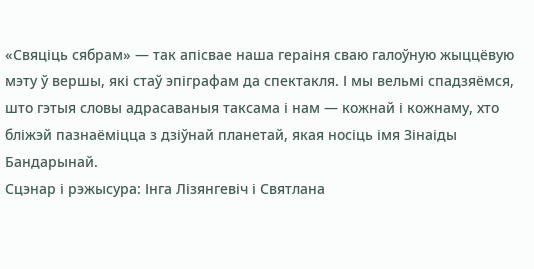«Свяціць сябрам» — так апісвае наша гераіня сваю галоўную жыццёвую мэту ў вершы, які стаў эпіграфам да спектакля. І мы вельмі спадзяёмся, што гэтыя словы адрасаваныя таксама і нам — кожнай і кожнаму, хто бліжэй пазнаёміцца з дзіўнай планетай, якая носіць імя Зінаіды Бандарынай.
Сцэнар і рэжысура: Інга Лізянгевіч і Святлана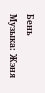Бень
Музыка: Жэня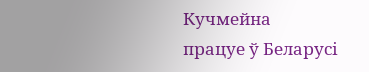Кучмейна
працуе ў Беларусі